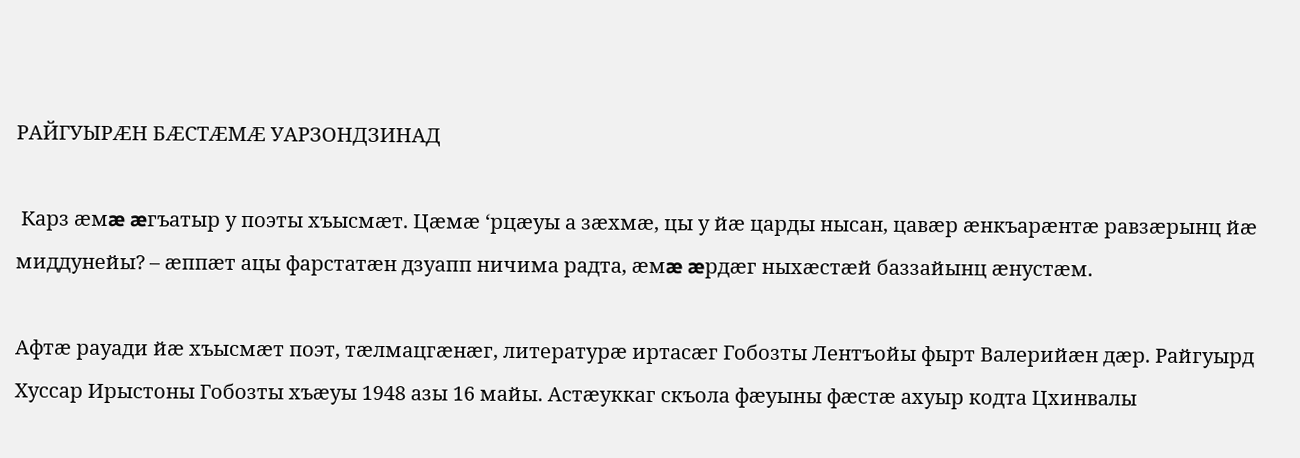РАЙГУЫРÆН БÆСТÆМÆ УАРЗОНДЗИНАД

 Карз æмæ æгъатыр у поэты хъысмæт. Цæмæ ‘рцæуы а зæхмæ, цы у йæ царды нысан, цавæр æнкъарæнтæ равзæрынц йæ миддунейы? – æппæт ацы фарстатæн дзуапп ничима радта, æмæ æрдæг ныхæстæй баззайынц æнустæм.

Афтæ рауади йæ хъысмæт поэт, тæлмацгæнæг, литературæ иртасæг Гобозты Лентъойы фырт Валерийæн дæр. Райгуырд Хуссар Ирыстоны Гобозты хъæуы 1948 азы 16 майы. Астæуккаг скъола фæуыны фæстæ ахуыр кодта Цхинвалы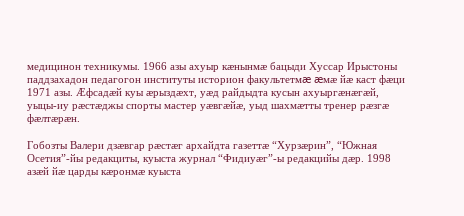медицинон техникумы. 1966 азы ахуыр кæнынмæ бацыди Хуссар Ирыстоны паддзахадон педагогон институты историон факультетмæ æмæ йæ каст фæци 1971 азы. Æфсадæй куы æрыздæхт, уæд райдыдта кусын ахуыргæнæгæй, уыцы-иу рæстæджы спорты мастер уæвгæйæ, уыд шахмæтты тренер рæзгæ фæлтæрæн.

Гобозты Валери дзæвгар рæстæг архайдта газеттæ “Хурзæрин”, “Южная Осетия”-йы редакциты, куыста журнал “Фидиуæг”-ы редакцийы дæр. 1998 азæй йæ царды кæронмæ куыста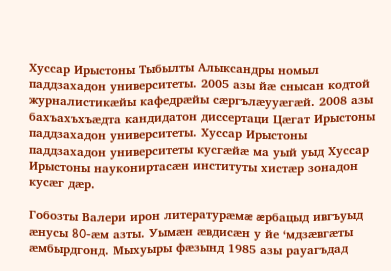Хуссар Ирыстоны Тыбылты Алыксандры номыл паддзахадон университеты. 2005 азы йæ снысан кодтой журналистикæйы кафедрæйы сæргълæууæгæй. 2008 азы бахъахъхъæдта кандидатон диссертаци Цæгат Ирыстоны паддзахадон университеты. Хуссар Ирыстоны паддзахадон университеты кусгæйæ ма уый уыд Хуссар Ирыстоны наукониртасæн институты хистæр зонадон кусæг дæр.

Гобозты Валери ирон литературæмæ æрбацыд ивгъуыд æнусы 80-æм азты. Уымæн æвдисæн у йе ‘мдзæвгæты æмбырдгонд. Мыхуыры фæзынд 1985 азы рауагъдад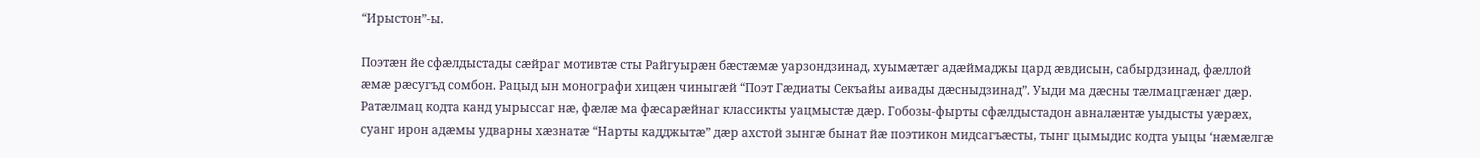“Ирыстон”-ы.

Поэтæн йе сфæлдыстады сæйраг мотивтæ сты Райгуырæн бæстæмæ уарзондзинад, хуымæтæг адæймаджы цард æвдисын, сабырдзинад, фæллой æмæ рæсугъд сомбон. Рацыд ын монографи хицæн чиныгæй “Поэт Гæдиаты Секъайы аивады дæсныдзинад”. Уыди ма дæсны тæлмацгæнæг дæр. Ратæлмац кодта канд уырыссаг нæ, фæлæ ма фæсарæйнаг классикты уацмыстæ дæр. Гобозы-фырты сфæлдыстадон авналæнтæ уыдысты уæрæх, суанг ирон адæмы удварны хæзнатæ “Нарты кадджытæ” дæр ахстой зынгæ бынат йæ поэтикон мидсагъæсты, тынг цымыдис кодта уыцы ‘нæмæлгæ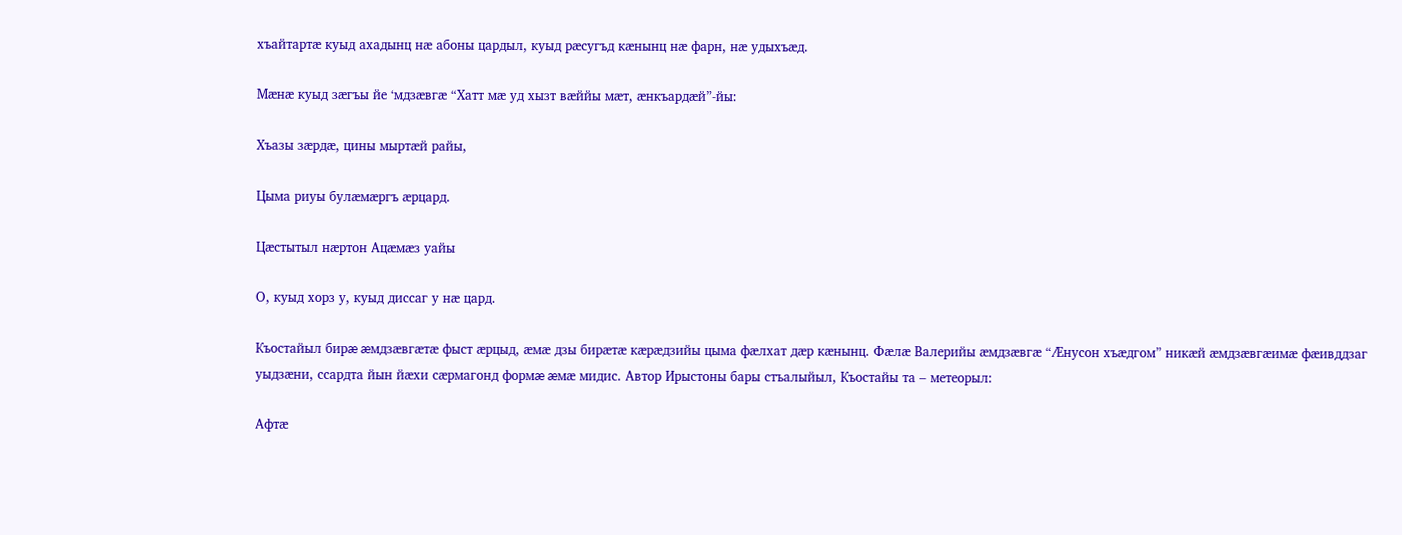хъайтартæ куыд ахадынц нæ абоны цардыл, куыд рæсугъд кæнынц нæ фарн, нæ удыхъæд.

Мæнæ куыд зæгъы йе ‘мдзæвгæ “Хатт мæ уд хызт вæййы мæт, æнкъардæй”-йы:

Хъазы зæрдæ, цины мыртæй райы,

Цыма риуы булæмæргъ æрцард.

Цæстытыл нæртон Ацæмæз уайы

О, куыд хорз у, куыд диссаг у нæ цард.

Къостайыл бирæ æмдзæвгæтæ фыст æрцыд, æмæ дзы бирæтæ кæрæдзийы цыма фæлхат дæр кæнынц. Фæлæ Валерийы æмдзæвгæ “Æнусон хъæдгом” никæй æмдзæвгæимæ фæивддзаг уыдзæни, ссардта йын йæхи сæрмагонд формæ æмæ мидис. Автор Ирыстоны бары стъалыйыл, Къостайы та – метеорыл:

Афтæ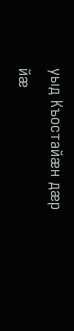уыд Къостайæн дæр йæ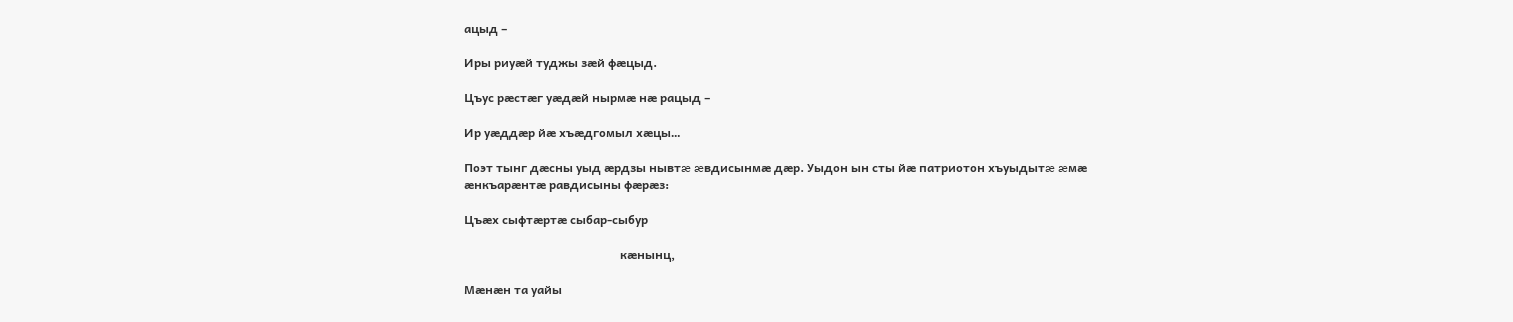ацыд –

Иры риуæй туджы зæй фæцыд.

Цъус рæстæг уæдæй нырмæ нæ рацыд –

Ир уæддæр йæ хъæдгомыл хæцы…

Поэт тынг дæсны уыд æрдзы нывтæ æвдисынмæ дæр. Уыдон ын сты йæ патриотон хъуыдытæ æмæ æнкъарæнтæ равдисыны фæрæз:

Цъæх сыфтæртæ сыбар-сыбур

                                                    кæнынц,

Мæнæн та уайы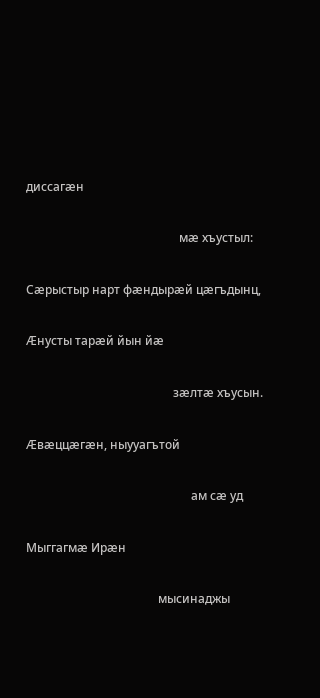диссагæн

                                                   мæ хъустыл:

Сæрыстыр нарт фæндырæй цæгъдынц,

Æнусты тарæй йын йæ

                                                 зæлтæ хъусын.

Æвæццæгæн, ныууагътой

                                                       ам сæ уд

Мыггагмæ Ирæн

                                            мысинаджы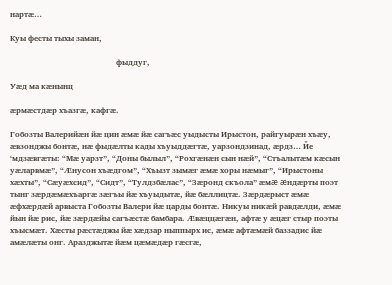нартæ…

Куы фесты тыхы заман,

                                                     фыддуг,

Уæд ма кæнынц

æрмæстдæр хъазгæ, кафгæ.

Гобозты Валерийæн йæ цин æмæ йæ сагъæс уыдысты Ирыстон, райгуырæн хъæу, æвзонджы бонтæ, нæ фыдæлты кады хъуыддæгтæ, уарзондзинад, æрдз… Йе ‘мдзæвгæты: “Мæ уарзт”, “Доны былыл”, “Рохгæнæн сын нæй”, “Стъалытæм кæсын уæларвмæ”, “Æнусон хъæдгом”, “Хъызт зымæг æмæ хоры нæмыг”, “Ирыстоны хæхты”, “Сæуæхсид”, “Сидт”, “Тулдзбæлас”, “Зæронд скъола” æмæ æндæрты поэт тынг зæрдæмæхъаргæ зæгъы йæ хъуыдытæ, йæ бæллицтæ. Зæрдæрыст æмæ æфхæрдæй арвыста Гобозты Валери йæ царды бонтæ. Никуы никæй равдæлди, æмæ йын йæ рис, йæ зæрдæйы сагъæстæ бамбара. Æвæццæгæн, афтæ у æцæг стыр поэты хъысмæт. Хæсты рæстæджы йæ хæдзар ныппырх ис, æмæ афтæмæй баззадис йæ амæлæты онг. Аразджытæ йæм цæмæдæр гæсгæ,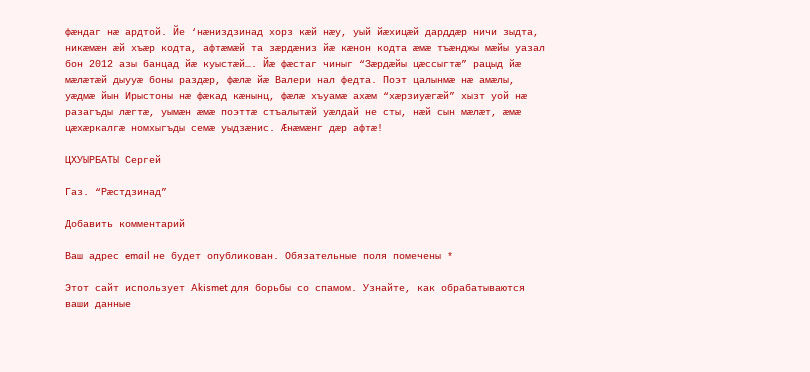фæндаг нæ ардтой. Йе ‘нæниздзинад хорз кæй нæу, уый йæхицæй дарддæр ничи зыдта, никæмæн æй хъæр кодта, афтæмæй та зæрдæниз йæ кæнон кодта æмæ тъæнджы мæйы уазал бон 2012 азы банцад йæ куыстæй…. Йæ фæстаг чиныг “Зæрдæйы цæссыгтæ” рацыд йæ мæлæтæй дыууæ боны раздæр, фæлæ йæ Валери нал федта. Поэт цалынмæ нæ амæлы, уæдмæ йын Ирыстоны нæ фæкад кæнынц, фæлæ хъуамæ ахæм “хæрзиуæгæй” хызт уой нæ разагъды лæгтæ, уымæн æмæ поэттæ стъалытæй уæлдай не сты, нæй сын мæлæт, æмæ цæхæркалгæ номхыгъды семæ уыдзæнис. Æнæмæнг дæр афтæ!

ЦХУЫРБАТЫ Сергей

Газ. “Рæстдзинад”

Добавить комментарий

Ваш адрес email не будет опубликован. Обязательные поля помечены *

Этот сайт использует Akismet для борьбы со спамом. Узнайте, как обрабатываются ваши данные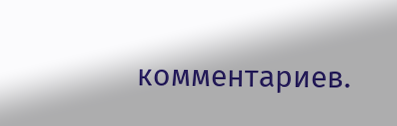комментариев.